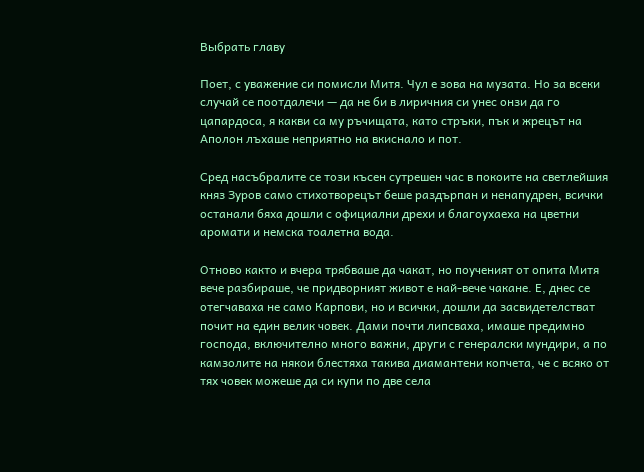Выбрать главу

Поет, с уважение си помисли Митя. Чул е зова на музата. Но за всеки случай се поотдалечи — да не би в лиричния си унес онзи да го цапардоса, я какви са му ръчищата, като стръки, пък и жрецът на Аполон лъхаше неприятно на вкиснало и пот.

Сред насъбралите се този късен сутрешен час в покоите на светлейшия княз Зуров само стихотворецът беше раздърпан и ненапудрен, всички останали бяха дошли с официални дрехи и благоухаеха на цветни аромати и немска тоалетна вода.

Отново както и вчера трябваше да чакат, но поученият от опита Митя вече разбираше, че придворният живот е най-вече чакане. Е, днес се отегчаваха не само Карпови, но и всички, дошли да засвидетелстват почит на един велик човек. Дами почти липсваха, имаше предимно господа, включително много важни, други с генералски мундири, а по камзолите на някои блестяха такива диамантени копчета, че с всяко от тях човек можеше да си купи по две села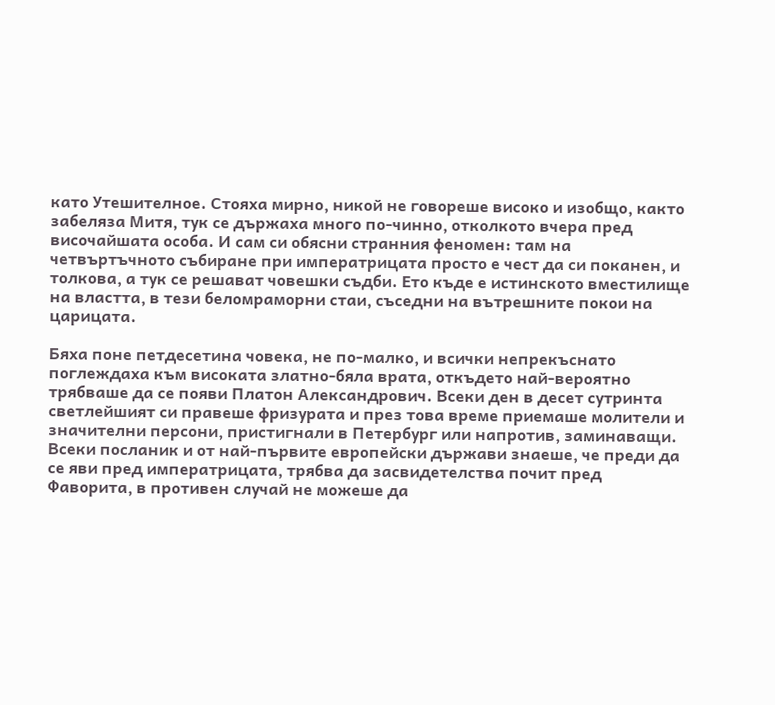като Утешителное. Стояха мирно, никой не говореше високо и изобщо, както забеляза Митя, тук се държаха много по-чинно, отколкото вчера пред височайшата особа. И сам си обясни странния феномен: там на четвъртъчното събиране при императрицата просто е чест да си поканен, и толкова, а тук се решават човешки съдби. Ето къде е истинското вместилище на властта, в тези беломраморни стаи, съседни на вътрешните покои на царицата.

Бяха поне петдесетина човека, не по-малко, и всички непрекъснато поглеждаха към високата златно-бяла врата, откъдето най-вероятно трябваше да се появи Платон Александрович. Всеки ден в десет сутринта светлейшият си правеше фризурата и през това време приемаше молители и значителни персони, пристигнали в Петербург или напротив, заминаващи. Всеки посланик и от най-първите европейски държави знаеше, че преди да се яви пред императрицата, трябва да засвидетелства почит пред Фаворита, в противен случай не можеше да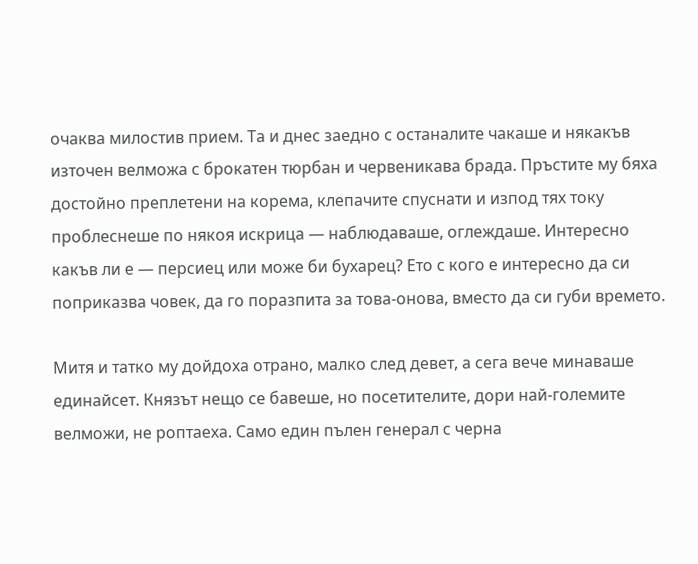очаква милостив прием. Та и днес заедно с останалите чакаше и някакъв източен велможа с брокатен тюрбан и червеникава брада. Пръстите му бяха достойно преплетени на корема, клепачите спуснати и изпод тях току проблеснеше по някоя искрица — наблюдаваше, оглеждаше. Интересно какъв ли е — персиец или може би бухарец? Ето с кого е интересно да си поприказва човек, да го поразпита за това-онова, вместо да си губи времето.

Митя и татко му дойдоха отрано, малко след девет, а сега вече минаваше единайсет. Князът нещо се бавеше, но посетителите, дори най-големите велможи, не роптаеха. Само един пълен генерал с черна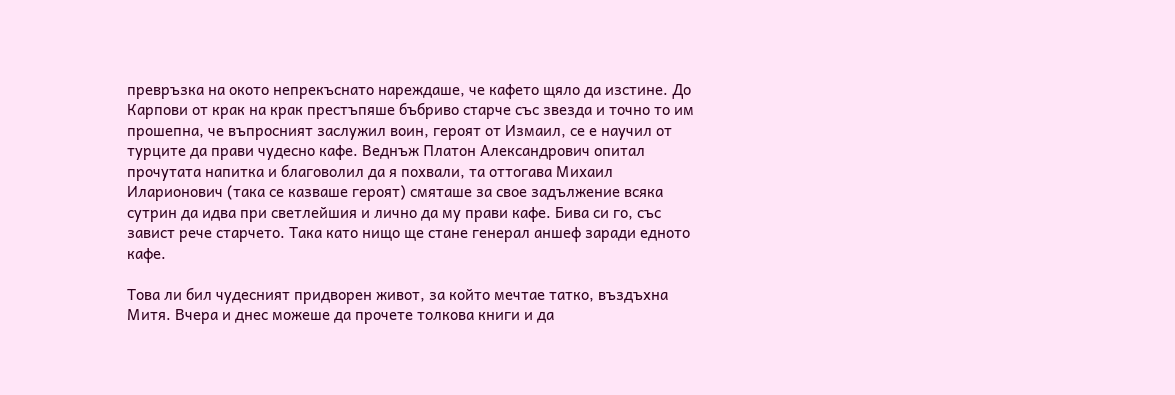превръзка на окото непрекъснато нареждаше, че кафето щяло да изстине. До Карпови от крак на крак престъпяше бъбриво старче със звезда и точно то им прошепна, че въпросният заслужил воин, героят от Измаил, се е научил от турците да прави чудесно кафе. Веднъж Платон Александрович опитал прочутата напитка и благоволил да я похвали, та оттогава Михаил Иларионович (така се казваше героят) смяташе за свое задължение всяка сутрин да идва при светлейшия и лично да му прави кафе. Бива си го, със завист рече старчето. Така като нищо ще стане генерал аншеф заради едното кафе.

Това ли бил чудесният придворен живот, за който мечтае татко, въздъхна Митя. Вчера и днес можеше да прочете толкова книги и да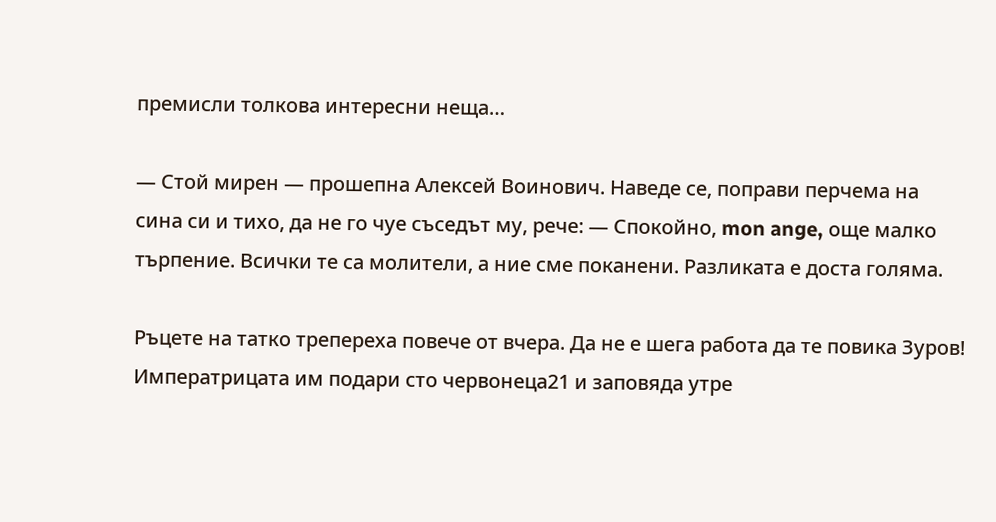премисли толкова интересни неща…

— Стой мирен — прошепна Алексей Воинович. Наведе се, поправи перчема на сина си и тихо, да не го чуе съседът му, рече: — Спокойно, mon ange, още малко търпение. Всички те са молители, а ние сме поканени. Разликата е доста голяма.

Ръцете на татко трепереха повече от вчера. Да не е шега работа да те повика Зуров! Императрицата им подари сто червонеца21 и заповяда утре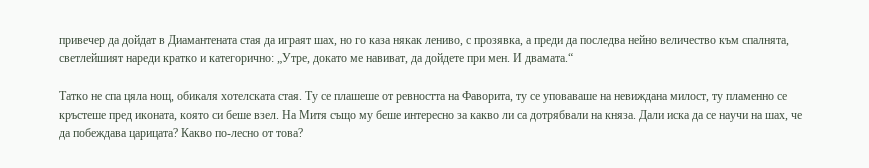привечер да дойдат в Диамантената стая да играят шах, но го каза някак лениво, с прозявка, а преди да последва нейно величество към спалнята, светлейшият нареди кратко и категорично: „Утре, докато ме навиват, да дойдете при мен. И двамата.“

Татко не спа цяла нощ, обикаля хотелската стая. Ту се плашеше от ревността на Фаворита, ту се уповаваше на невиждана милост, ту пламенно се кръстеше пред иконата, която си беше взел. На Митя също му беше интересно за какво ли са дотрябвали на княза. Дали иска да се научи на шах, че да побеждава царицата? Какво по-лесно от това?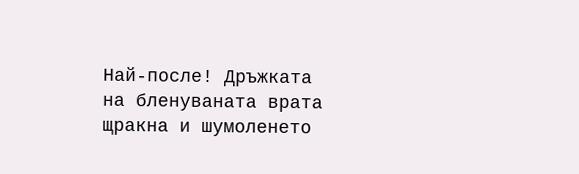Най-после! Дръжката на бленуваната врата щракна и шумоленето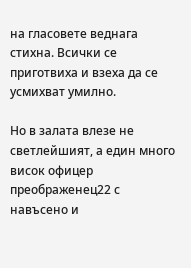на гласовете веднага стихна. Всички се приготвиха и взеха да се усмихват умилно.

Но в залата влезе не светлейшият, а един много висок офицер преображенец22 с навъсено и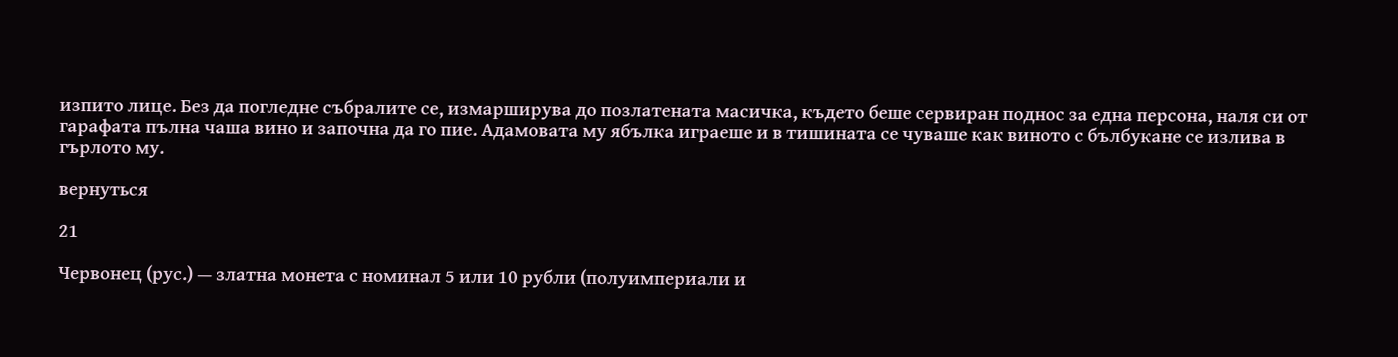изпито лице. Без да погледне събралите се, измарширува до позлатената масичка, където беше сервиран поднос за една персона, наля си от гарафата пълна чаша вино и започна да го пие. Адамовата му ябълка играеше и в тишината се чуваше как виното с бълбукане се излива в гърлото му.

вернуться

21

Червонец (рус.) — златна монета с номинал 5 или 10 рубли (полуимпериали и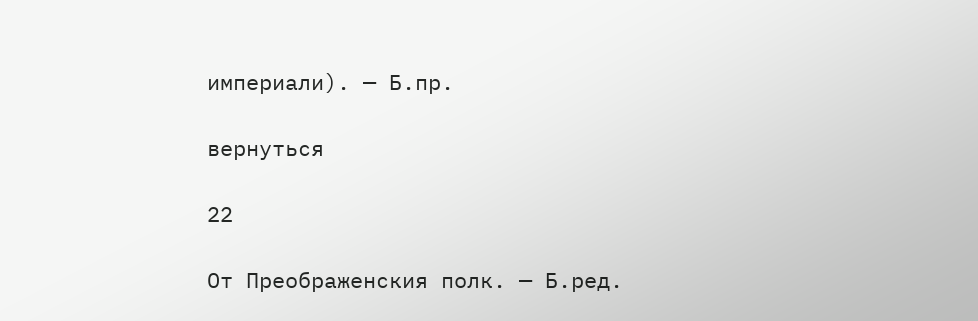империали). — Б.пр.

вернуться

22

От Преображенския полк. — Б.ред.